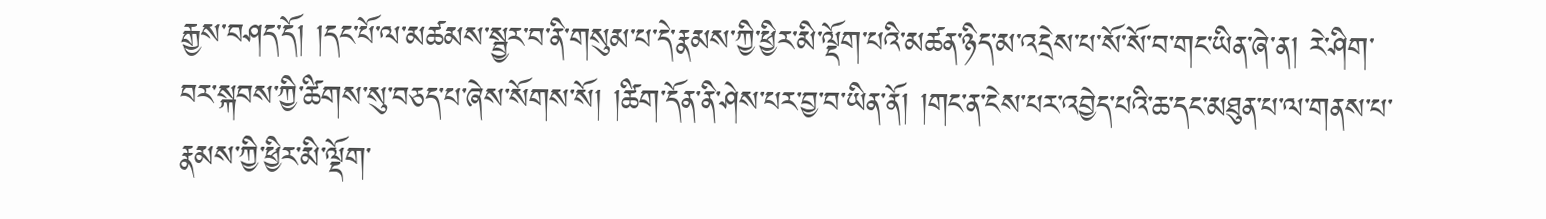རྒྱས་བཤད་དོ། །དང་པོ་ལ་མཚམས་སྦྱར་བ་ནི་གསུམ་པ་དེ་རྣམས་ཀྱི་ཕྱིར་མི་ལྡོག་པའི་མཚན་ཉིད་མ་འདྲེས་པ་སོ་སོ་བ་གང་ཡིན་ཞེ་ན། རེ་ཤིག་བར་སྐབས་ཀྱི་ཚིགས་སུ་བཅད་པ་ཞེས་སོགས་སོ། །ཚིག་དོན་ནི་ཤེས་པར་བྱ་བ་ཡིན་ནོ། །གང་ན་ངེས་པར་འབྱེད་པའི་ཆ་དང་མཐུན་པ་ལ་གནས་པ་རྣམས་ཀྱི་ཕྱིར་མི་ལྡོག་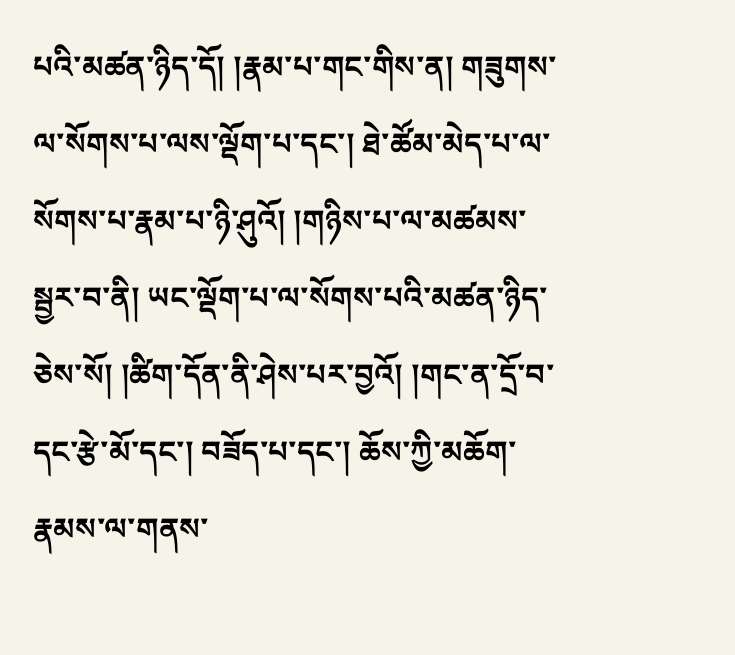པའི་མཚན་ཉིད་དོ། །རྣམ་པ་གང་གིས་ན། གཟུགས་ལ་སོགས་པ་ལས་ལྡོག་པ་དང་། ཐེ་ཚོམ་མེད་པ་ལ་སོགས་པ་རྣམ་པ་ཉི་ཤུའོ། །གཉིས་པ་ལ་མཚམས་སྦྱར་བ་ནི། ཡང་ལྡོག་པ་ལ་སོགས་པའི་མཚན་ཉིད་ཅེས་སོ། །ཚིག་དོན་ནི་ཤེས་པར་བྱའོ། །གང་ན་དྲོ་བ་དང་རྩེ་མོ་དང་། བཟོད་པ་དང་། ཆོས་ཀྱི་མཆོག་རྣམས་ལ་གནས་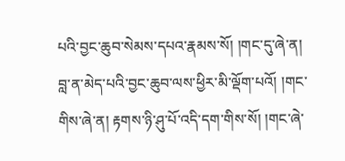པའི་བྱང་ཆུབ་སེམས་དཔའ་རྣམས་སོ། །གང་དུ་ཞེ་ན། བླ་ན་མེད་པའི་བྱང་ཆུབ་ལས་ཕྱིར་མི་ལྡོག་པའོ། །གང་གིས་ཞེ་ན། རྟགས་ཉི་ཤུ་པོ་འདི་དག་གིས་སོ། །གང་ཞེ་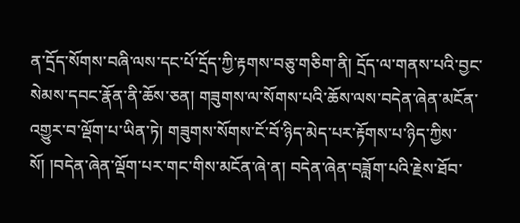ན་དྲོད་སོགས་བཞི་ལས་དང་པོ་དྲོད་ཀྱི་རྟགས་བཅུ་གཅིག་ནི། དྲོད་ལ་གནས་པའི་བྱང་སེམས་དབང་རྣོན་ནི་ཆོས་ཅན། གཟུགས་ལ་སོགས་པའི་ཆོས་ལས་བདེན་ཞེན་མངོན་འགྱུར་བ་ལྡོག་པ་ཡིན་ཏེ། གཟུགས་སོགས་ངོ་བོ་ཉིད་མེད་པར་རྟོགས་པ་ཉིད་ཀྱིས་སོ། །བདེན་ཞེན་ལྡོག་པར་གང་གིས་མངོན་ཞེ་ན། བདེན་ཞེན་བཟློག་པའི་རྗེས་ཐོབ་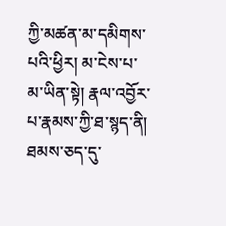ཀྱི་མཚན་མ་དམིགས་པའི་ཕྱིར། མ་ངེས་པ་མ་ཡིན་སྟེ། རྣལ་འབྱོར་པ་རྣམས་ཀྱི་ཐ་སྙད་ནི། ཐམས་ཅད་དུ་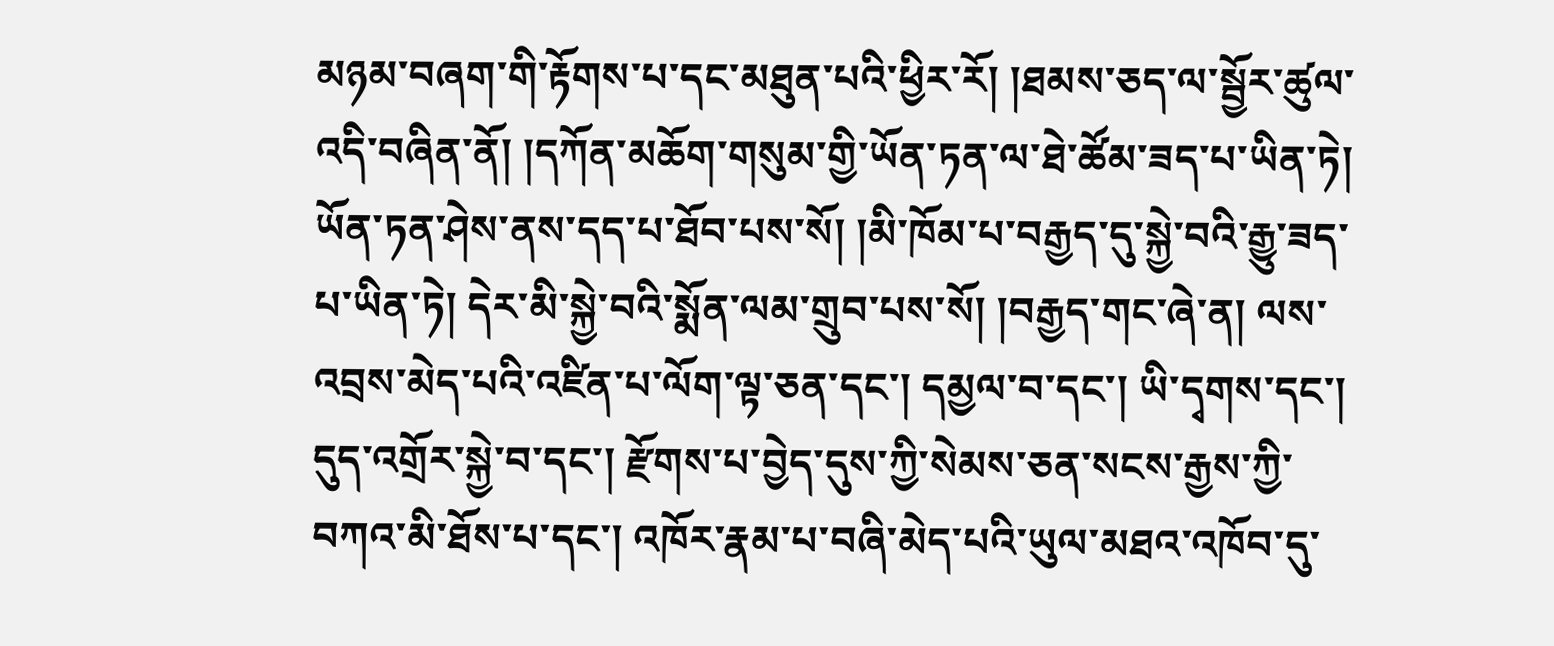མཉམ་བཞག་གི་རྟོགས་པ་དང་མཐུན་པའི་ཕྱིར་རོ། །ཐམས་ཅད་ལ་སྦྱོར་ཚུལ་འདི་བཞིན་ནོ། །དཀོན་མཆོག་གསུམ་གྱི་ཡོན་ཏན་ལ་ཐེ་ཚོམ་ཟད་པ་ཡིན་ཏེ། ཡོན་ཏན་ཤེས་ནས་དད་པ་ཐོབ་པས་སོ། །མི་ཁོམ་པ་བརྒྱད་དུ་སྐྱེ་བའི་རྒྱུ་ཟད་པ་ཡིན་ཏེ། དེར་མི་སྐྱེ་བའི་སྨོན་ལམ་གྲུབ་པས་སོ། །བརྒྱད་གང་ཞེ་ན། ལས་འབྲས་མེད་པའི་འཛིན་པ་ལོག་ལྟ་ཅན་དང་། དམྱལ་བ་དང་། ཡི་དྭགས་དང་། དུད་འགྲོར་སྐྱེ་བ་དང་། རྫོགས་པ་བྱེད་དུས་ཀྱི་སེམས་ཅན་སངས་རྒྱས་ཀྱི་བཀའ་མི་ཐོས་པ་དང་། འཁོར་རྣམ་པ་བཞི་མེད་པའི་ཡུལ་མཐའ་འཁོབ་དུ་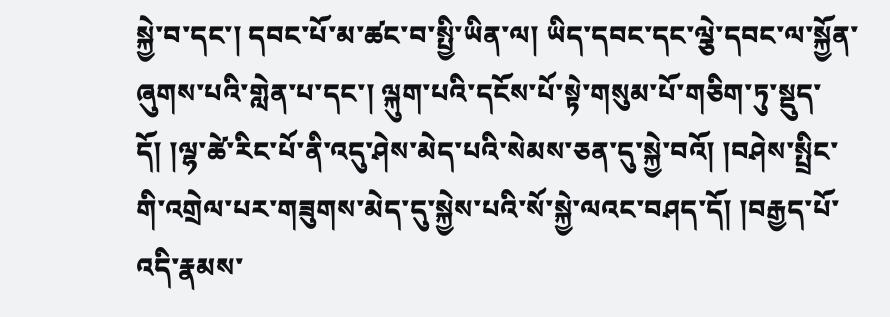སྐྱེ་བ་དང་། དབང་པོ་མ་ཚང་བ་སྤྱི་ཡིན་ལ། ཡིད་དབང་དང་ལྕེ་དབང་ལ་སྐྱོན་ཞུགས་པའི་གླེན་པ་དང་། ལྐུག་པའི་དངོས་པོ་སྟེ་གསུམ་པོ་གཅིག་ཏུ་སྡུད་དོ། །ལྷ་ཚེ་རིང་པོ་ནི་འདུ་ཤེས་མེད་པའི་སེམས་ཅན་དུ་སྐྱེ་བའོ། །བཤེས་སྤྲིང་གི་འགྲེལ་པར་གཟུགས་མེད་དུ་སྐྱེས་པའི་སོ་སྐྱེ་ལའང་བཤད་དོ། །བརྒྱད་པོ་འདི་རྣམས་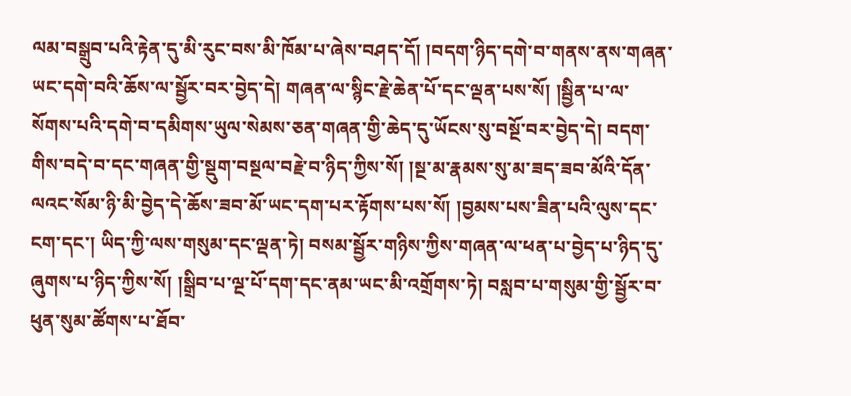ལམ་བསྒྲུབ་པའི་རྟེན་དུ་མི་རུང་བས་མི་ཁོམ་པ་ཞེས་བཤད་དོ། །བདག་ཉིད་དགེ་བ་གནས་ནས་གཞན་ཡང་དགེ་བའི་ཆོས་ལ་སྦྱོར་བར་བྱེད་དེ། གཞན་ལ་སྙིང་རྗེ་ཆེན་པོ་དང་ལྡན་པས་སོ། །སྦྱིན་པ་ལ་སོགས་པའི་དགེ་བ་དམིགས་ཡུལ་སེམས་ཅན་གཞན་གྱི་ཆེད་དུ་ཡོངས་སུ་བསྔོ་བར་བྱེད་དེ། བདག་གིས་བདེ་བ་དང་གཞན་གྱི་སྡུག་བསྔལ་བརྗེ་བ་ཉིད་ཀྱིས་སོ། །སྔ་མ་རྣམས་སུ་མ་ཟད་ཟབ་མོའི་དོན་ལའང་སོམ་ཉི་མི་བྱེད་དེ་ཆོས་ཟབ་མོ་ཡང་དག་པར་རྟོགས་པས་སོ། །བྱམས་པས་ཟིན་པའི་ལུས་དང་ངག་དང་། ཡིད་ཀྱི་ལས་གསུམ་དང་ལྡན་ཏེ། བསམ་སྦྱོར་གཉིས་ཀྱིས་གཞན་ལ་ཕན་པ་བྱེད་པ་ཉིད་དུ་ཞུགས་པ་ཉིད་ཀྱིས་སོ། །སྒྲིབ་པ་ལྔ་པོ་དག་དང་ནམ་ཡང་མི་འགྲོགས་ཏེ། བསླབ་པ་གསུམ་གྱི་སྦྱོར་བ་ཕུན་སུམ་ཚོགས་པ་ཐོབ་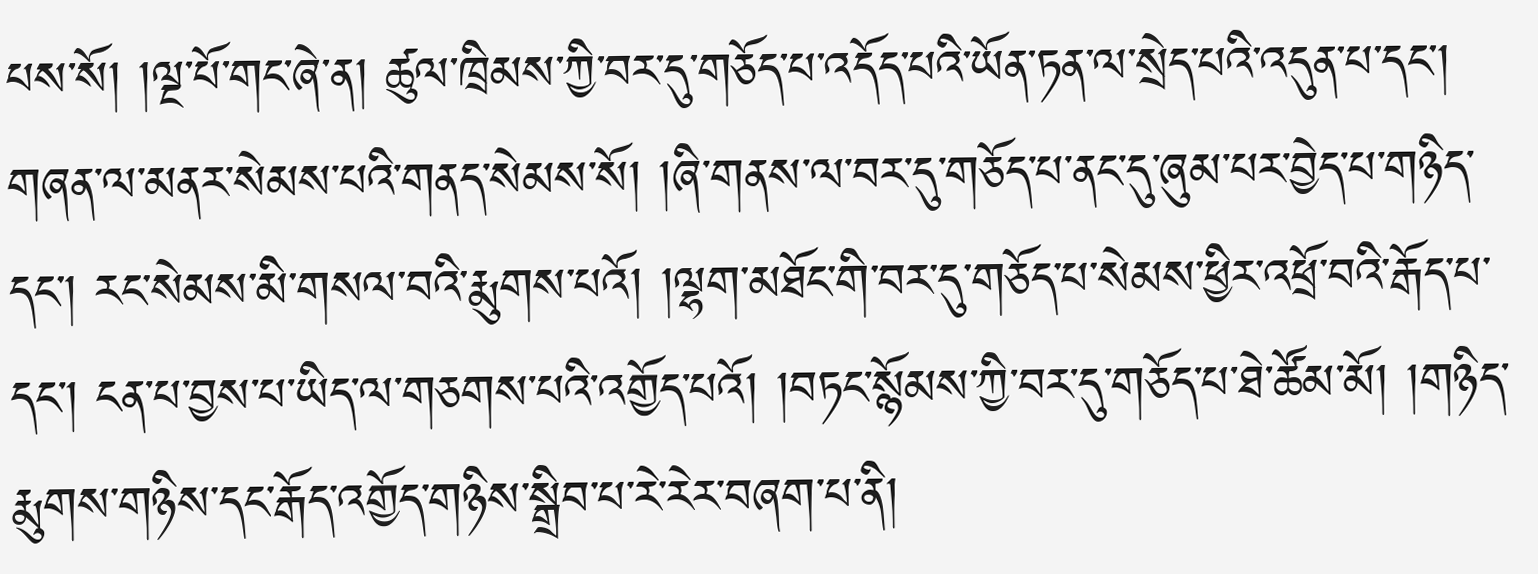པས་སོ། །ལྔ་པོ་གང་ཞེ་ན། ཚུལ་ཁྲིམས་ཀྱི་བར་དུ་གཅོད་པ་འདོད་པའི་ཡོན་ཏན་ལ་སྲེད་པའི་འདུན་པ་དང་། གཞན་ལ་མནར་སེམས་པའི་གནད་སེམས་སོ། །ཞི་གནས་ལ་བར་དུ་གཅོད་པ་ནང་དུ་ཞུམ་པར་བྱེད་པ་གཉིད་དང་། རང་སེམས་མི་གསལ་བའི་རྨུགས་པའོ། །ལྷག་མཐོང་གི་བར་དུ་གཅོད་པ་སེམས་ཕྱིར་འཕྲོ་བའི་རྒོད་པ་དང་། ངན་པ་བྱས་པ་ཡིད་ལ་གཅགས་པའི་འགྱོད་པའོ། །བཏང་སྙོམས་ཀྱི་བར་དུ་གཅོད་པ་ཐེ་ཚོམ་མོ། །གཉིད་རྨུགས་གཉིས་དང་རྒོད་འགྱོད་གཉིས་སྒྲིབ་པ་རེ་རེར་བཞག་པ་ནི།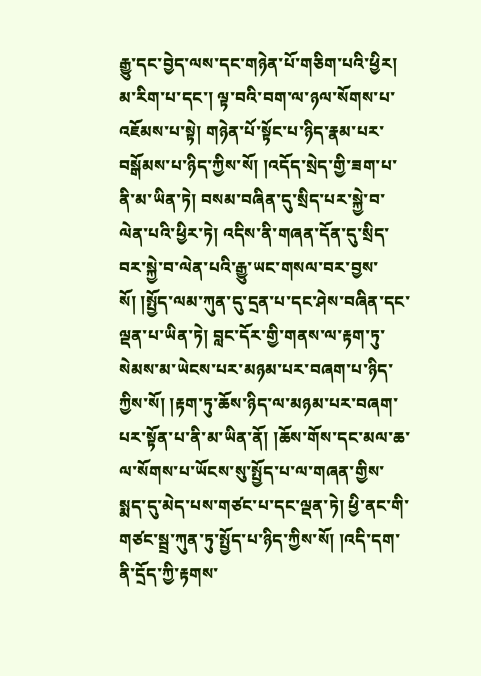རྒྱུ་དང་བྱེད་ལས་དང་གཉེན་པོ་གཅིག་པའི་ཕྱིར། མ་རིག་པ་དང་། ལྟ་བའི་བག་ལ་ཉལ་སོགས་པ་འཇོམས་པ་སྟེ། གཉེན་པོ་སྟོང་པ་ཉིད་རྣམ་པར་བསྒོམས་པ་ཉིད་ཀྱིས་སོ། །འདོད་སྲེད་གྱི་ཟག་པ་ནི་མ་ཡིན་ཏེ། བསམ་བཞིན་དུ་སྲིད་པར་སྐྱེ་བ་ལེན་པའི་ཕྱིར་ཏེ། འདིས་ནི་གཞན་དོན་དུ་སྲིད་བར་སྐྱེ་བ་ལེན་པའི་རྒྱུ་ཡང་གསལ་བར་བྱས་སོ། །སྤྱོད་ལམ་ཀུན་དུ་དྲན་པ་དང་ཤེས་བཞིན་དང་ལྡན་པ་ཡིན་ཏེ། བླང་དོར་གྱི་གནས་ལ་རྟག་ཏུ་སེམས་མ་ཡེངས་པར་མཉམ་པར་བཞག་པ་ཉིད་ཀྱིས་སོ། །རྟག་ཏུ་ཆོས་ཉིད་ལ་མཉམ་པར་བཞག་པར་སྟོན་པ་ནི་མ་ཡིན་ནོ། །ཆོས་གོས་དང་མལ་ཆ་ལ་སོགས་པ་ཡོངས་སུ་སྤྱོད་པ་ལ་གཞན་གྱིས་སྨད་དུ་མེད་པས་གཙང་པ་དང་ལྡན་ཏེ། ཕྱི་ནང་གི་གཙང་སྦྲ་ཀུན་ཏུ་སྤྱོད་པ་ཉིད་ཀྱིས་སོ། །འདི་དག་ནི་དྲོད་ཀྱི་རྟགས་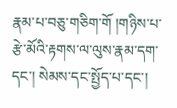རྣམ་པ་བཅུ་གཅིག་གོ །གཉིས་པ་རྩེ་མོའི་རྟགས་ལ་ལུས་རྣམ་དག་དང་། སེམས་དང་སྤྱོད་པ་དང་།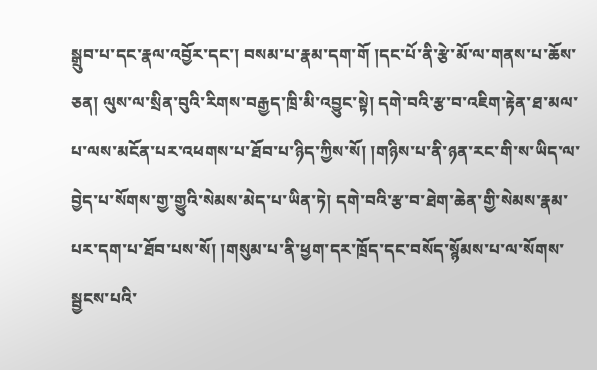སྒྲུབ་པ་དང་རྣལ་འབྱོར་དང་། བསམ་པ་རྣམ་དག་གོ །དང་པོ་ནི་རྩེ་མོ་ལ་གནས་པ་ཆོས་ཅན། ལུས་ལ་སྲིན་བུའི་རིགས་བརྒྱད་ཁྲི་མི་འབྱུང་སྟེ། དགེ་བའི་རྩ་བ་འཇིག་རྟེན་ཐ་མལ་པ་ལས་མངོན་པར་འཕགས་པ་ཐོབ་པ་ཉིད་ཀྱིས་སོ། །གཉིས་པ་ནི་ཉན་རང་གི་ས་ཡིད་ལ་བྱེད་པ་སོགས་གྱ་གྱུའི་སེམས་མེད་པ་ཡིན་ཏེ། དགེ་བའི་རྩ་བ་ཐེག་ཆེན་གྱི་སེམས་རྣམ་པར་དག་པ་ཐོབ་པས་སོ། །གསུམ་པ་ནི་ཕྱག་དར་ཁྲོད་དང་བསོད་སྙོམས་པ་ལ་སོགས་སྦྱངས་པའི་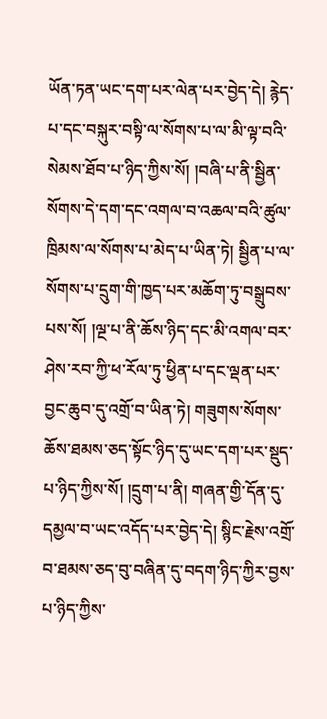ཡོན་ཏན་ཡང་དག་པར་ལེན་པར་བྱེད་དེ། རྙེད་པ་དང་བསྐུར་བསྟི་ལ་སོགས་པ་ལ་མི་ལྟ་བའི་སེམས་ཐོབ་པ་ཉིད་ཀྱིས་སོ། །བཞི་པ་ནི་སྦྱིན་སོགས་དེ་དག་དང་འགལ་བ་འཆལ་བའི་ཚུལ་ཁྲིམས་ལ་སོགས་པ་མེད་པ་ཡིན་ཏེ། སྦྱིན་པ་ལ་སོགས་པ་དྲུག་གི་ཁྱད་པར་མཆོག་ཏུ་བསྒྲུབས་པས་སོ། །ལྔ་པ་ནི་ཆོས་ཉིད་དང་མི་འགལ་བར་ཤེས་རབ་ཀྱི་ཕ་རོལ་ཏུ་ཕྱིན་པ་དང་ལྡན་པར་བྱང་ཆུབ་དུ་འགྲོ་བ་ཡིན་ཏེ། གཟུགས་སོགས་ཆོས་ཐམས་ཅད་སྟོང་ཉིད་དུ་ཡང་དག་པར་སྡུད་པ་ཉིད་ཀྱིས་སོ། །དྲུག་པ་ནི། གཞན་གྱི་དོན་དུ་དམྱལ་བ་ཡང་འདོད་པར་བྱེད་དེ། སྙིང་རྗེས་འགྲོ་བ་ཐམས་ཅད་བུ་བཞིན་དུ་བདག་ཉིད་ཀྱིར་བྱས་པ་ཉིད་ཀྱིས་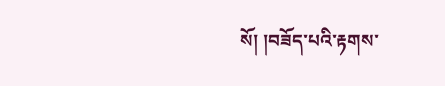སོ། །བཟོད་པའི་རྟགས་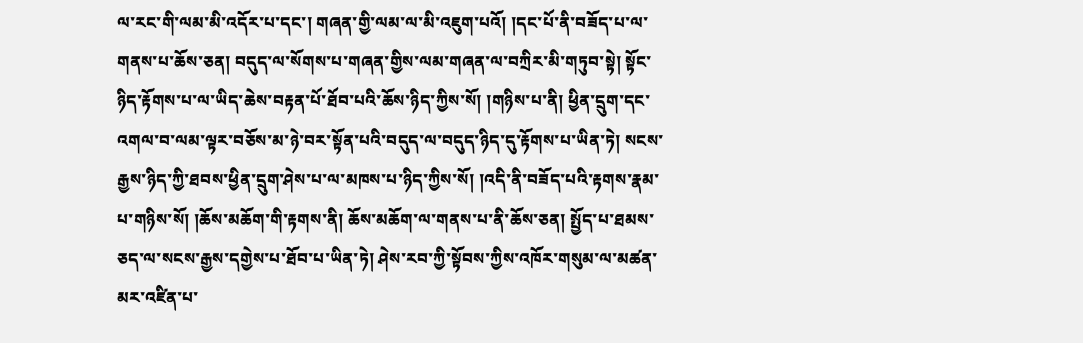ལ་རང་གི་ལམ་མི་འདོར་པ་དང་། གཞན་གྱི་ལམ་ལ་མི་འཇུག་པའོ། །དང་པོ་ནི་བཟོད་པ་ལ་གནས་པ་ཆོས་ཅན། བདུད་ལ་སོགས་པ་གཞན་གྱིས་ལམ་གཞན་ལ་བཀྲིར་མི་གཏུབ་སྟེ། སྟོང་ཉིད་རྟོགས་པ་ལ་ཡིད་ཆེས་བརྟན་པོ་ཐོབ་པའི་ཆོས་ཉིད་ཀྱིས་སོ། །གཉིས་པ་ནི། ཕྱིན་དྲུག་དང་འགལ་བ་ལམ་ལྟར་བཅོས་མ་ཉེ་བར་སྟོན་པའི་བདུད་ལ་བདུད་ཉིད་དུ་རྟོགས་པ་ཡིན་ཏེ། སངས་རྒྱས་ཉིད་ཀྱི་ཐབས་ཕྱིན་དྲུག་ཤེས་པ་ལ་མཁས་པ་ཉིད་ཀྱིས་སོ། །འདི་ནི་བཟོད་པའི་རྟགས་རྣམ་པ་གཉིས་སོ། །ཆོས་མཆོག་གི་རྟགས་ནི། ཆོས་མཆོག་ལ་གནས་པ་ནི་ཆོས་ཅན། སྤྱོད་པ་ཐམས་ཅད་ལ་སངས་རྒྱས་དགྱེས་པ་ཐོབ་པ་ཡིན་ཏེ། ཤེས་རབ་ཀྱི་སྟོབས་ཀྱིས་འཁོར་གསུམ་ལ་མཚན་མར་འཛིན་པ་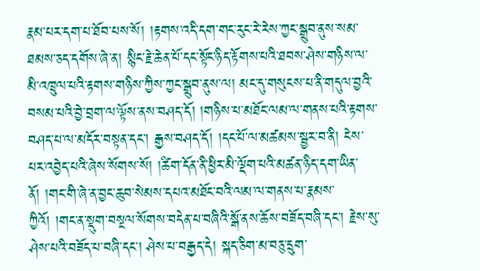རྣམ་པར་དག་པ་ཐོབ་པས་སོ། །རྟགས་འདི་དག་གང་རུང་རེ་རེས་ཀྱང་སྒྲུབ་ནུས་སམ་ཐམས་ཅད་དགོས་ཞེ་ན། སྙིང་རྗེ་ཆེན་པོ་དང་སྟོང་ཉིད་རྟོགས་པའི་ཐབས་ཤེས་གཉིས་ལ་མི་འཁྲུལ་པའི་རྟགས་གཉིས་ཀྱིས་ཀྱང་སྒྲུབ་ནུས་ལ། མང་དུ་གསུངས་པ་ནི་གདུལ་བྱའི་བསམ་པའི་བྱེ་བྲག་ལ་ལྟོས་ནས་བཤད་དོ། །གཉིས་པ་མཐོང་ལམ་ལ་གནས་པའི་རྟགས་བཤད་པ་ལ་མདོར་བསྟན་དང་། རྒྱས་བཤད་དོ། །དང་པོ་ལ་མཚམས་སྦྱར་བ་ནི། ངེས་པར་འབྱེད་པའི་ཞེས་སོགས་སོ། །ཚིག་དོན་ནི་ཕྱིར་མི་ལྡོག་པའི་མཚན་ཉིད་དག་ཡིན་ནོ། །གང་གི་ཞེ་ན་བྱང་ཆུབ་སེམས་དཔའ་མཐོང་བའི་ལམ་ལ་གནས་པ་རྣམས་ཀྱིའོ། །གང་ན་སྡུག་བསྔལ་སོགས་བདེན་པ་བཞིའི་སྒོ་ནས་ཆོས་བཟོད་བཞི་དང་། རྗེས་སུ་ཤེས་པའི་བཟོད་པ་བཞི་དང་། ཤེས་པ་བརྒྱད་དེ། སྐད་ཅིག་མ་བཅུ་དྲུག་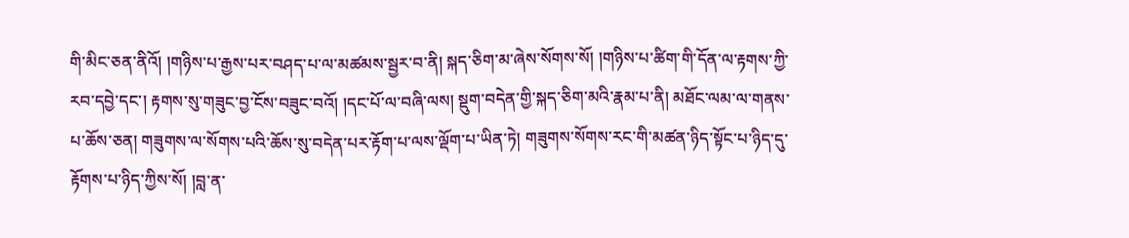གི་མིང་ཅན་ནིའོ། །གཉིས་པ་རྒྱས་པར་བཤད་པ་ལ་མཚམས་སྦྱར་བ་ནི། སྐད་ཅིག་མ་ཞེས་སོགས་སོ། །གཉིས་པ་ཚིག་གི་དོན་ལ་རྟགས་ཀྱི་རབ་དབྱེ་དང་། རྟགས་སུ་གཟུང་བྱ་ངོས་བཟུང་བའོ། །དང་པོ་ལ་བཞི་ལས། སྡུག་བདེན་གྱི་སྐད་ཅིག་མའི་རྣམ་པ་ནི། མཐོང་ལམ་ལ་གནས་པ་ཆོས་ཅན། གཟུགས་ལ་སོགས་པའི་ཆོས་སུ་བདེན་པར་རྟོག་པ་ལས་ལྡོག་པ་ཡིན་ཏེ། གཟུགས་སོགས་རང་གི་མཚན་ཉིད་སྟོང་པ་ཉིད་དུ་རྟོགས་པ་ཉིད་ཀྱིས་སོ། །བླ་ན་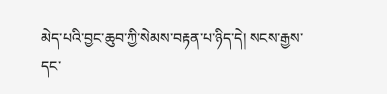མེད་པའི་བྱང་ཆུབ་ཀྱི་སེམས་བརྟན་པ་ཉིད་དེ། སངས་རྒྱས་དང་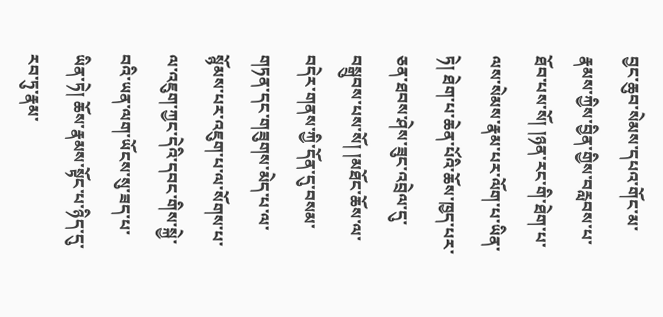བྱང་ཆུབ་སེམས་དཔའ་གོང་མ་རྣམས་ཀྱིས་བྱིན་གྱིས་བརླབས་པ་ཐོབ་པས་སོ། །ཉན་རང་གི་ཐེག་པ་ལས་སེམས་རྣམ་པར་ལོག་པ་ཡིན་ཏེ། ཐེག་པ་ཆེན་པོའི་ཆོས་ཁྱད་པར་ཅན་ཐབས་ཤེས་ཟུང་འབྲེལ་དུ་བསྒྲུབས་པས་སོ། །མཐོང་ཆོས་ལ་བདེར་གནས་ཀྱི་དོན་དུ་བསམ་གཏན་དང་གཟུགས་མེད་པ་ལ་སྙོམས་པར་འཇུག་པ་ལ་སོགས་པ་ལ་འཇུག་ཀྱང་དེའི་དབང་གིས་སྐྱེ་བའི་ཡན་ལག་ཡོངས་སུ་ཟད་པ་ཡིན་ཏེ། ཆོས་རྣམས་སྟོང་པ་ཉིད་དུ་རབ་ཏུ་རྣམ་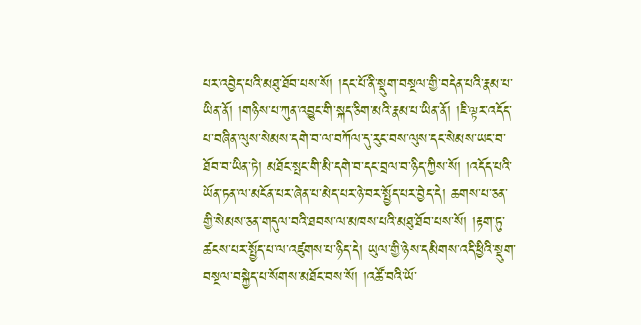པར་འབྱེད་པའི་མཐུ་ཐོབ་པས་སོ། །དང་པོ་ནི་སྡུག་བསྔལ་གྱི་བདེན་པའི་རྣམ་པ་ཡིན་ནོ། །གཉིས་པ་ཀུན་འབྱུང་གི་སྐད་ཅིག་མའི་རྣམ་པ་ཡིན་ནོ། །ཇི་ལྟར་འདོད་པ་བཞིན་ལུས་སེམས་དགེ་བ་ལ་བཀོལ་དུ་རུང་བས་ལུས་དང་སེམས་ཡང་བ་ཐོབ་བ་ཡིན་ཏེ། མཐོང་སྤང་གི་མི་དགེ་བ་དང་བྲལ་བ་ཉིད་ཀྱིས་སོ། །འདོད་པའི་ཡོན་ཏན་ལ་མངོན་པར་ཞེན་པ་མེད་པར་ཉེ་བར་སྤྱོད་པར་བྱེད་དེ། ཆགས་པ་ཅན་གྱི་སེམས་ཅན་གདུལ་བའི་ཐབས་ལ་མཁས་པའི་མཐུ་ཐོབ་པས་སོ། །རྟག་ཏུ་ཚངས་པར་སྤྱོད་པ་ལ་འཛུགས་པ་ཉིད་དེ། ཡུལ་གྱི་ཉེས་དམིགས་འདི་ཕྱིའི་སྡུག་བསྔལ་བསྐྱེད་པ་སོགས་མཐོང་བས་སོ། །འཚོ་བའི་ཡོ་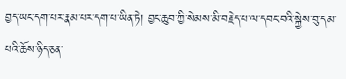བྱད་ཡང་དག་པར་རྣམ་པར་དག་པ་ཡིན་ཏེ། བྱང་ཆུབ་ཀྱི་སེམས་མི་བརྗེད་པ་ལ་དབང་བའི་སྐྱེས་བུ་དམ་པའི་ཆོས་ཉིད་ཅན་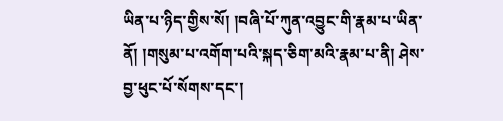ཡིན་པ་ཉིད་གྱིས་སོ། །བཞི་པོ་ཀུན་འབྱུང་གི་རྣམ་པ་ཡིན་ནོ། །གསུམ་པ་འགོག་པའི་སྐད་ཅིག་མའི་རྣམ་པ་ནི། ཤེས་བྱ་ཕུང་པོ་སོགས་དང་།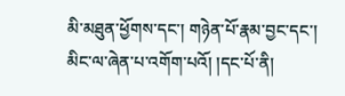མི་མཐུན་ཕྱོགས་དང་། གཉེན་པོ་རྣམ་བྱང་དང་། མིང་ལ་ཞེན་པ་འགོག་པའོ། །དང་པོ་ནི།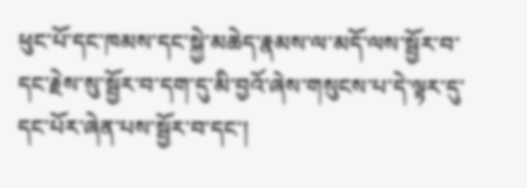ཕུང་པོ་དང་ཁམས་དང་སྐྱེ་མཆེད་རྣམས་ལ་མདོ་ལས་སྦྱོར་བ་དང་རྗེས་སུ་སྦྱོར་བ་དག་དུ་མི་བྱའོ་ཞེས་གསུངས་པ་དེ་ལྟར་དུ་དང་པོར་ཞེན་པས་སྦྱོར་བ་དང་།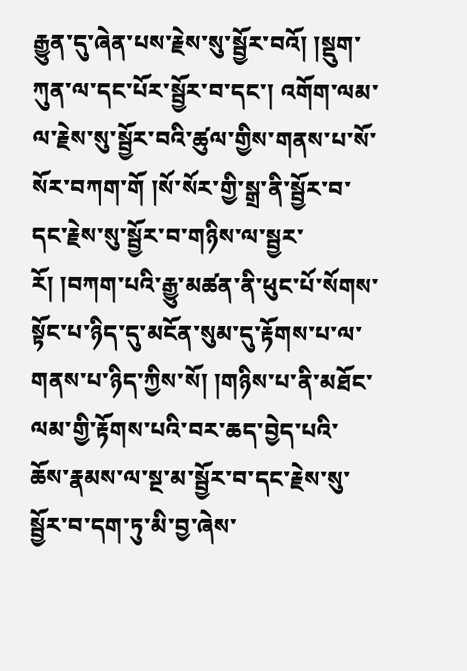རྒྱུན་དུ་ཞེན་པས་རྗེས་སུ་སྦྱོར་བའོ། །སྡུག་ཀུན་ལ་དང་པོར་སྦྱོར་བ་དང་། འགོག་ལམ་ལ་རྗེས་སུ་སྦྱོར་བའི་ཚུལ་གྱིས་གནས་པ་སོ་སོར་བཀག་གོ །སོ་སོར་གྱི་སྒྲ་ནི་སྦྱོར་བ་དང་རྗེས་སུ་སྦྱོར་བ་གཉིས་ལ་སྦྱར་རོ། །བཀག་པའི་རྒྱུ་མཚན་ནི་ཕུང་པོ་སོགས་སྟོང་པ་ཉིད་དུ་མངོན་སུམ་དུ་རྟོགས་པ་ལ་གནས་པ་ཉིད་ཀྱིས་སོ། །གཉིས་པ་ནི་མཐོང་ལམ་གྱི་རྟོགས་པའི་བར་ཆད་བྱེད་པའི་ཆོས་རྣམས་ལ་སྔ་མ་སྦྱོར་བ་དང་རྗེས་སུ་སྦྱོར་བ་དག་ཏུ་མི་བྱ་ཞེས་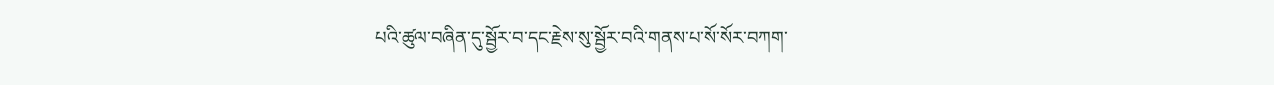པའི་ཚུལ་བཞིན་དུ་སྦྱོར་བ་དང་རྗེས་སུ་སྦྱོར་བའི་གནས་པ་སོ་སོར་བཀག་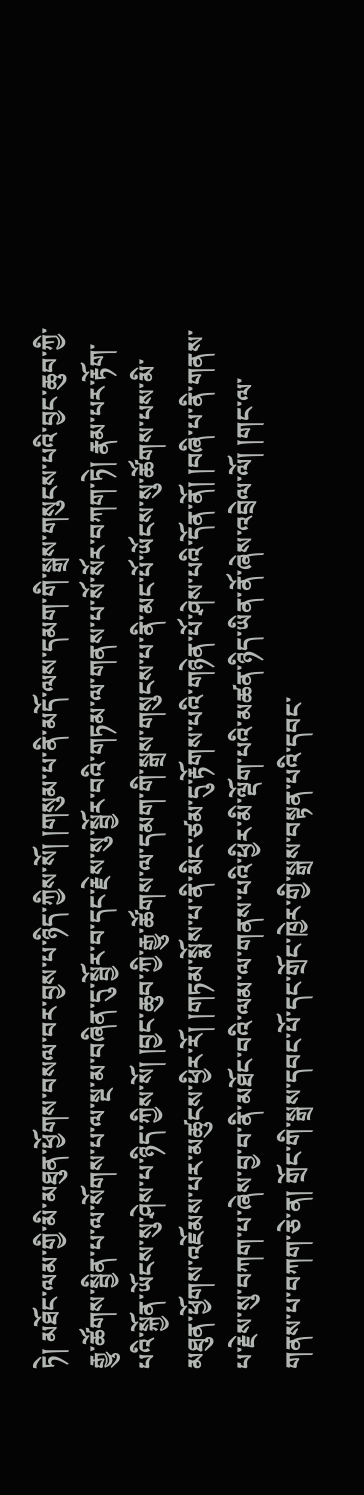ཏེ། མཐོང་ལམ་གྱི་མི་མཐུན་ཕྱོགས་བསལ་བར་བྱས་པ་ཉིད་ཀྱིས་སོ། །གསུམ་པ་ནི་མདོ་ལས་དམག་གི་སྒྲས་གསུངས་པའི་བྱང་ཆུབ་ཀྱི་རྒྱུ་ཚོགས་སྦྱིན་པ་ལ་སོགས་པ་ལ་སྔ་མ་བཞིན་དུ་སྦྱོར་བ་དང་རྗེས་སུ་སྦྱོར་བའི་གཏམ་ལ་གནས་པ་སོ་སོར་བཀག་ཏེ། རྣམ་པར་རྟོག་པའི་སྐྱོན་ཡོངས་སུ་ཤེས་པ་ཉིད་ཀྱིས་སོ། །བྱང་ཆུབ་ཀྱི་རྒྱུ་ཚོགས་ལ་དམག་གི་སྒྲས་གསུངས་པ་ནི་མང་པོ་ཡོངས་སུ་ཚོགས་པས་མི་མཐུན་ཕྱོགས་འཇོམས་པར་མཚུངས་ཕྱིར་རོ། །གཏམ་སྨོས་པ་ནི་མིང་ཙམ་དུ་རྟོགས་པའི་གཉེན་པོ་ཤེས་པའི་དོན་ནོ། །བཞི་པ་ནི་གནས་པ་རྗེས་སུ་བཀག་པ་ཞེས་བྱ་བ་ནི་མཐོང་བའི་ལམ་ལ་གནས་པའི་ཕྱིར་མི་ལྡོག་པའི་མཚན་ཉིད་ཡིན་ནོ་ཞེས་འབྲེལ་ལོ། །གང་ལ་གནས་པ་བཀག་ཅེ་ན། གྲོང་གི་སྒྲས་དབང་པོ་དང་གྲོང་ཁྱེར་གྱི་སྒྲས་བསྟན་པའི་དབང་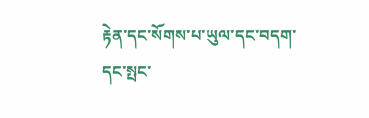རྟེན་དང་སོགས་པ་ཡུལ་དང་བདག་དང་སྤང་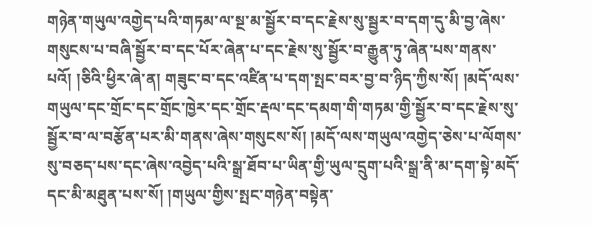གཉེན་གཡུལ་འགྱེད་པའི་གཏམ་ལ་སྔ་མ་སྦྱོར་བ་དང་རྗེས་སུ་སྦྱར་བ་དག་དུ་མི་བྱ་ཞེས་གསུངས་པ་བཞི་སྦྱོར་བ་དང་པོར་ཞེན་པ་དང་རྗེས་སུ་སྦྱོར་བ་རྒྱུན་ཏུ་ཞེན་པས་གནས་པའོ། །ཅིའི་ཕྱིར་ཞེ་ན། གཟུང་བ་དང་འཛིན་པ་དག་སྤང་བར་བྱ་བ་ཉིད་ཀྱིས་སོ། །མདོ་ལས་གཡུལ་དང་གྲོང་དང་གྲོང་ཁྱེར་དང་གྲོང་རྡལ་དང་དམག་གི་གཏམ་གྱི་སྦྱོར་བ་དང་རྗེས་སུ་སྦྱོར་བ་ལ་བརྩོན་པར་མི་གནས་ཞེས་གསུངས་སོ། །མདོ་ལས་གཡུལ་འགྱེད་ཅེས་པ་ལོགས་སུ་བཅད་པས་དང་ཞེས་འབྱེད་པའི་སྒྲ་ཐོབ་པ་ཡིན་གྱི་ཡུལ་དྲུག་པའི་སྒྲ་ནི་མ་དག་སྟེ་མདོ་དང་མི་མཐུན་པས་སོ། །གཡུལ་གྱིས་སྤང་གཉེན་བསྟེན་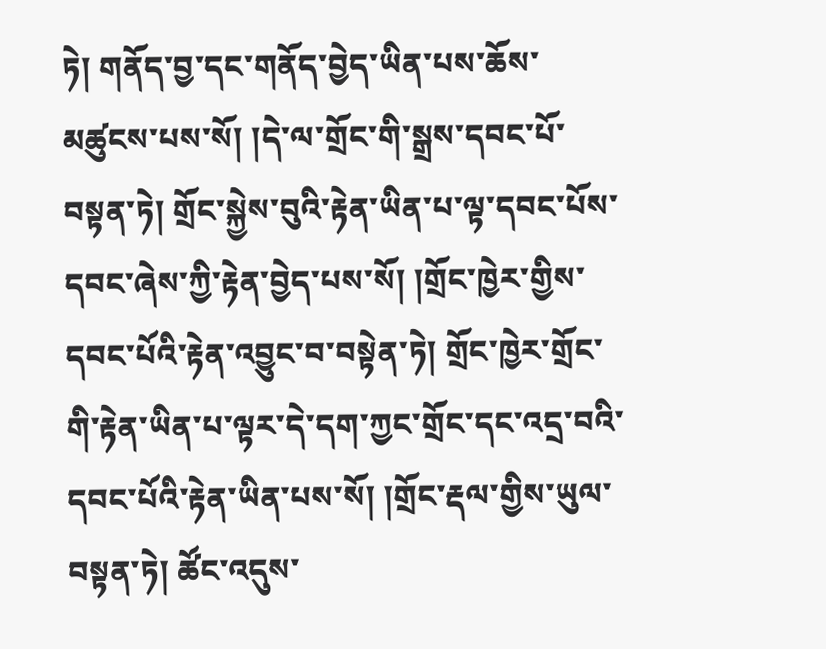ཏེ། གནོད་བྱ་དང་གནོད་བྱེད་ཡིན་པས་ཆོས་མཚུངས་པས་སོ། །དེ་ལ་གྲོང་གི་སྒྲས་དབང་པོ་བསྟན་ཏེ། གྲོང་སྐྱེས་བུའི་རྟེན་ཡིན་པ་ལྟ་དབང་པོས་དབང་ཞེས་ཀྱི་རྟེན་བྱེད་པས་སོ། །གྲོང་ཁྱེར་གྱིས་དབང་པོའི་རྟེན་འབྱུང་བ་བསྟེན་ཏེ། གྲོང་ཁྱེར་གྲོང་གི་རྟེན་ཡིན་པ་ལྟར་དེ་དག་ཀྱང་གྲོང་དང་འདྲ་བའི་དབང་པོའི་རྟེན་ཡིན་པས་སོ། །གྲོང་རྡལ་གྱིས་ཡུལ་བསྟན་ཏེ། ཚོང་འདུས་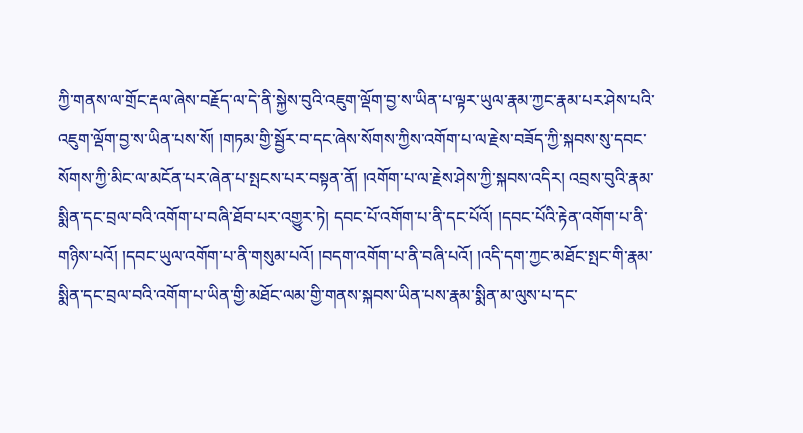ཀྱི་གནས་ལ་གྲོང་རྡལ་ཞེས་བརྗོད་ལ་དེ་ནི་སྐྱེས་བུའི་འཇུག་ལྡོག་བྱ་ས་ཡིན་པ་ལྟར་ཡུལ་རྣམ་ཀྱང་རྣམ་པར་ཤེས་པའི་འཇུག་ལྡོག་བྱ་ས་ཡིན་པས་སོ། །གཏམ་གྱི་སྦྱོར་བ་དང་ཞེས་སོགས་ཀྱིས་འགོག་པ་ལ་རྗེས་བཟོད་ཀྱི་སྐབས་སུ་དབང་སོགས་ཀྱི་མིང་ལ་མངོན་པར་ཞེན་པ་སྤངས་པར་བསྟན་ནོ། །འགོག་པ་ལ་རྗེས་ཤེས་ཀྱི་སྐབས་འདིར། འབྲས་བུའི་རྣམ་སྨིན་དང་བྲལ་བའི་འགོག་པ་བཞི་ཐོབ་པར་འགྱུར་ཏེ། དབང་པོ་འགོག་པ་ནི་དང་པོའོ། །དབང་པོའི་རྟེན་འགོག་པ་ནི་གཉིས་པའོ། །དབང་ཡུལ་འགོག་པ་ནི་གསུམ་པའོ། །བདག་འགོག་པ་ནི་བཞི་པའོ། །འདི་དག་ཀྱང་མཐོང་སྤང་གི་རྣམ་སྨིན་དང་བྲལ་བའི་འགོག་པ་ཡིན་གྱི་མཐོང་ལམ་གྱི་གནས་སྐབས་ཡིན་པས་རྣམ་སྨིན་མ་ལུས་པ་དང་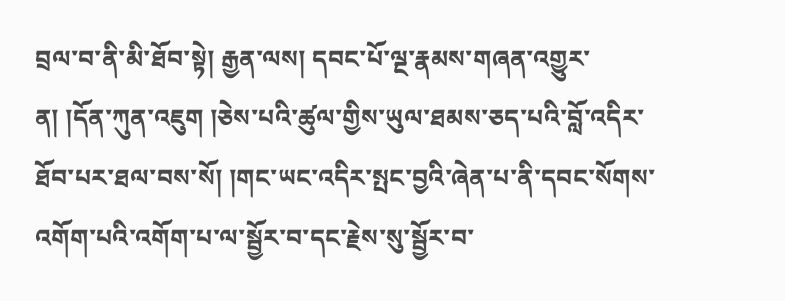བྲལ་བ་ནི་མི་ཐོབ་སྟེ། རྒྱན་ལས། དབང་པོ་ལྔ་རྣམས་གཞན་འགྱུར་ན། །དོན་ཀུན་འཇུག །ཅེས་པའི་ཚུལ་གྱིས་ཡུལ་ཐམས་ཅད་པའི་བློ་འདིར་ཐོབ་པར་ཐལ་བས་སོ། །གང་ཡང་འདིར་སྤང་བྱའི་ཞེན་པ་ནི་དབང་སོགས་འགོག་པའི་འགོག་པ་ལ་སྦྱོར་བ་དང་རྗེས་སུ་སྦྱོར་བ་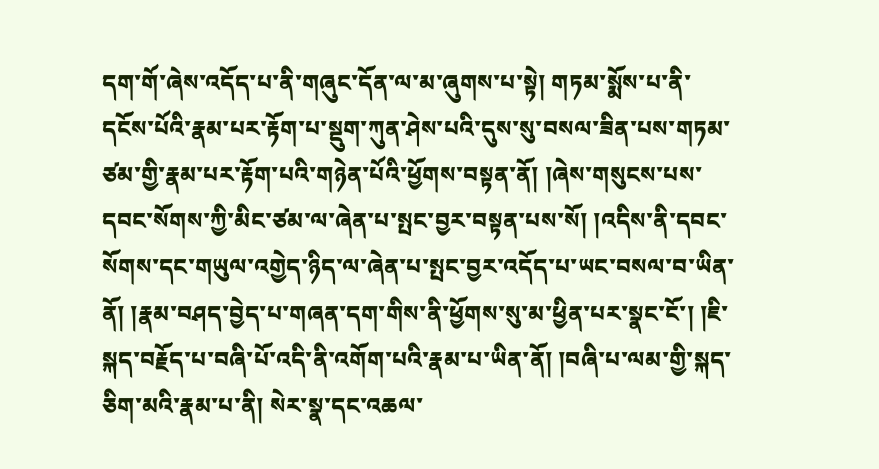དག་གོ་ཞེས་འདོད་པ་ནི་གཞུང་དོན་ལ་མ་ཞུགས་པ་སྟེ། གཏམ་སྨོས་པ་ནི་དངོས་པོའི་རྣམ་པར་རྟོག་པ་སྡུག་ཀུན་ཤེས་པའི་དུས་སུ་བསལ་ཟིན་པས་གཏམ་ཙམ་གྱི་རྣམ་པར་རྟོག་པའི་གཉེན་པོའི་ཕྱོགས་བསྟན་ནོ། །ཞེས་གསུངས་པས་དབང་སོགས་ཀྱི་མིང་ཙམ་ལ་ཞེན་པ་སྤང་བྱར་བསྟན་པས་སོ། །འདིས་ནི་དབང་སོགས་དང་གཡུལ་འགྱེད་ཉིད་ལ་ཞེན་པ་སྤང་བྱར་འདོད་པ་ཡང་བསལ་བ་ཡིན་ནོ། །རྣམ་བཤད་བྱེད་པ་གཞན་དག་གིས་ནི་ཕྱོགས་སུ་མ་ཕྱིན་པར་སྣང་ངོ་། །ཇི་སྐད་བརྗོད་པ་བཞི་པོ་འདི་ནི་འགོག་པའི་རྣམ་པ་ཡིན་ནོ། །བཞི་པ་ལམ་གྱི་སྐད་ཅིག་མའི་རྣམ་པ་ནི། སེར་སྣ་དང་འཆལ་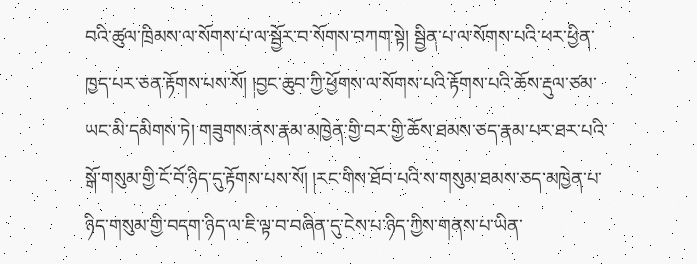བའི་ཚུལ་ཁྲིམས་ལ་སོགས་པ་ལ་སྦྱོར་བ་སོགས་བཀག་སྟེ། སྦྱིན་པ་ལ་སོགས་པའི་ཕར་ཕྱིན་ཁྱད་པར་ཅན་རྟོགས་པས་སོ། །བྱང་ཆུབ་ཀྱི་ཕྱོགས་ལ་སོགས་པའི་རྟོགས་པའི་ཆོས་རྡུལ་ཙམ་ཡང་མི་དམིགས་ཏེ། གཟུགས་ནས་རྣམ་མཁྱེན་གྱི་བར་གྱི་ཆོས་ཐམས་ཅད་རྣམ་པར་ཐར་པའི་སྒོ་གསུམ་གྱི་ངོ་བོ་ཉིད་དུ་རྟོགས་པས་སོ། །རང་གིས་ཐོབ་པའི་ས་གསུམ་ཐམས་ཅད་མཁྱེན་པ་ཉིད་གསུམ་གྱི་བདག་ཉིད་ལ་ཇི་ལྟ་བ་བཞིན་དུ་ངེས་པ་ཉིད་ཀྱིས་གནས་པ་ཡིན་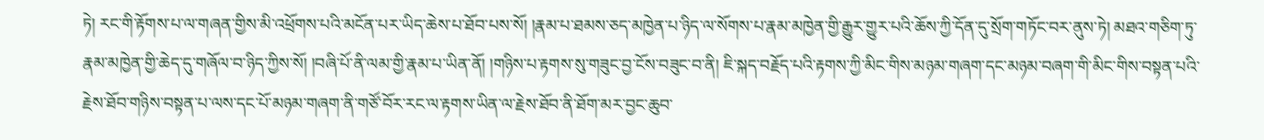ཏེ། རང་གི་རྟོགས་པ་ལ་གཞན་གྱིས་མི་འཕྲོགས་པའི་མངོན་པར་ཡིད་ཆེས་པ་ཐོབ་པས་སོ། །རྣམ་པ་ཐམས་ཅད་མཁྱེན་པ་ཉིད་ལ་སོགས་པ་རྣམ་མཁྱེན་གྱི་རྒྱུར་གྱུར་པའི་ཆོས་ཀྱི་དོན་དུ་སྲོག་གཏོང་བར་ནུས་ཏེ། མཐའ་གཅིག་ཏུ་རྣམ་མཁྱེན་གྱི་ཆེད་དུ་གཞོལ་བ་ཉིད་ཀྱིས་སོ། །བཞི་པོ་ནི་ལམ་གྱི་རྣམ་པ་ཡིན་ནོ། །གཉིས་པ་རྟགས་སུ་གཟུང་བྱ་ངོས་བཟུང་བ་ནི། ཇི་སྐད་བརྗོད་པའི་རྟགས་ཀྱི་མིང་གིས་མཉམ་གཞག་དང་མཉམ་བཞག་གི་མིང་གིས་བསྟན་པའི་རྗེས་ཐོབ་གཉིས་བསྟན་པ་ལས་དང་པོ་མཉམ་གཞག་ནི་གཙོ་བོར་རང་ལ་རྟགས་ཡིན་ལ་རྗེས་ཐོབ་ནི་ཐོག་མར་བྱང་ཆུབ་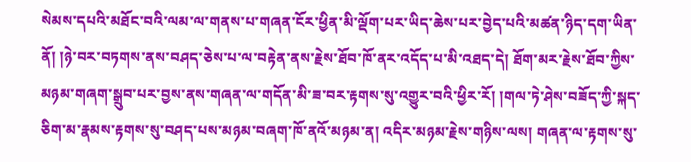སེམས་དཔའི་མཐོང་བའི་ལམ་ལ་གནས་པ་གཞན་ངོར་ཕྱིན་མི་ལྡོག་པར་ཡིད་ཆེས་པར་བྱེད་པའི་མཚན་ཉིད་དག་ཡིན་ནོ། །ཉེ་བར་བཏགས་ནས་བཤད་ཅེས་པ་ལ་བརྟེན་ནས་རྗེས་ཐོབ་ཁོ་ནར་འདོད་པ་མི་འཐད་དེ། ཐོག་མར་རྗེས་ཐོབ་ཀྱིས་མཉམ་གཞག་སྒྲུབ་པར་བྱས་ནས་གཞན་ལ་གདོན་མི་ཟ་བར་རྟགས་སུ་འགྱུར་བའི་ཕྱིར་རོ། །གལ་ཏེ་ཤེས་བཟོད་ཀྱི་སྐད་ཅིག་མ་རྣམས་རྟགས་སུ་བཤད་པས་མཉམ་བཞག་ཁོ་ནའོ་མཉམ་ན། འདིར་མཉམ་རྗེས་གཉིས་ལས། གཞན་ལ་རྟགས་སུ་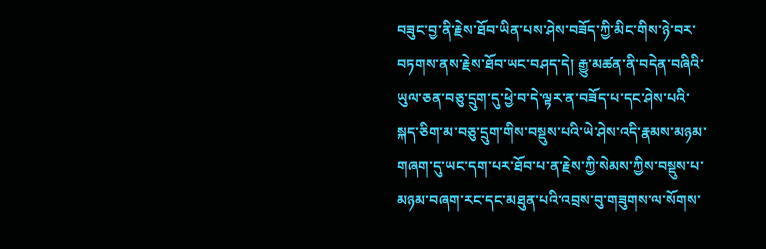བཟུང་བྱ་ནི་རྗེས་ཐོབ་ཡིན་པས་ཤེས་བཟོད་ཀྱི་མིང་གིས་ཉེ་བར་བཏགས་ནས་རྗེས་ཐོབ་ཡང་བཤད་དེ། རྒྱུ་མཚན་ནི་བདེན་བཞིའི་ཡུལ་ཅན་བཅུ་དྲུག་དུ་ཕྱེ་བ་དེ་ལྟར་ན་བཟོད་པ་དང་ཤེས་པའི་སྐད་ཅིག་མ་བཅུ་དྲུག་གིས་བསྡུས་པའི་ཡེ་ཤེས་འདི་རྣམས་མཉམ་གཞག་དུ་ཡང་དག་པར་ཐོབ་པ་ན་རྗེས་ཀྱི་སེམས་ཀྱིས་བསྡུས་པ་མཉམ་བཞག་རང་དང་མཐུན་པའི་འབྲས་བུ་གཟུགས་ལ་སོགས་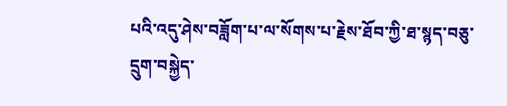པའི་འདུ་ཤེས་བཟློག་པ་ལ་སོགས་པ་རྗེས་ཐོབ་ཀྱི་ཐ་སྙད་བཅུ་དྲུག་བསྐྱེད་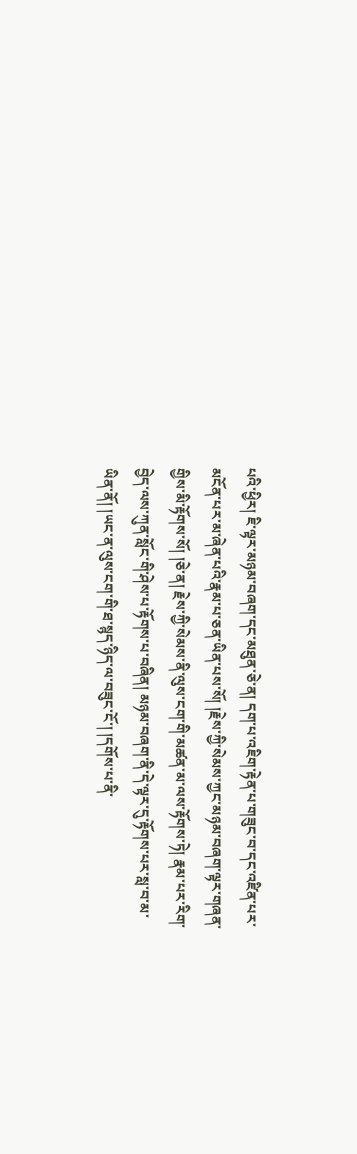པའི་ཕྱིར། ཇི་ལྟར་མཉམ་བཞག་དང་མཐུན་ཅེ་ན། དག་པ་འཇིག་རྟེན་པ་གཟུང་བ་དང་འཛིན་པར་མངོན་པར་མ་ཞེན་པའི་རྣམ་པ་ཅན་ཡིན་པས་སོ། །རྗེས་ཀྱི་སེམས་ཀྱང་མཉམ་བཞག་ལྟར་གཞན་གྱིས་མི་རྟོགས་སོ། །ཅེ་ན། རྗེས་ཀྱི་སེམས་ནི་ལུས་ངག་གི་མཚན་མ་ལས་རྟོགས་ཏེ། རྣམ་པར་རིག་བྱེད་ལས་ཀུན་སློང་གི་ཤེས་པ་རྟོགས་པ་བཞིན། མཉམ་བཞག་ནི་དེ་ལྟར་དུ་རྟོགས་པར་སླ་བ་མ་ཡིན་ནོ། །ཡང་ན་ལུས་ངག་གི་ཐ་སྙད་ཉིད་ལ་བཟུང་ངོ་། །དགོས་པ་ནི་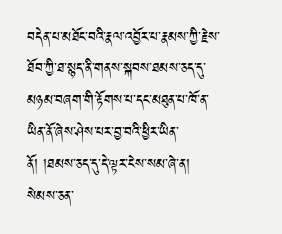བདེན་པ་མཐོང་བའི་རྣལ་འབྱོར་པ་རྣམས་ཀྱི་རྗེས་ཐོབ་ཀྱི་ཐ་སྙད་ནི་གནས་སྐབས་ཐམས་ཅད་དུ་མཉམ་བཞག་གི་རྟོགས་པ་དང་མཐུན་པ་ཁོ་ན་ཡིན་ནོ་ཞེས་ཤེས་པར་བྱ་བའི་ཕྱིར་ཡིན་ནོ། །ཐམས་ཅད་དུ་དེ་ལྟར་ངེས་སམ་ཞེ་ན། སེམས་ཅན་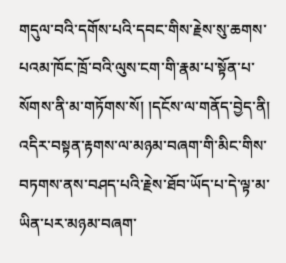གདུལ་བའི་དགོས་པའི་དབང་གིས་རྗེས་སུ་ཆགས་པའམ་ཁོང་ཁྲོ་བའི་ལུས་ངག་གི་རྣམ་པ་སྟོན་པ་སོགས་ནི་མ་གཏོགས་སོ། །དངོས་ལ་གནོད་བྱེད་ནི། འདིར་བསྟན་རྟགས་ལ་མཉམ་བཞག་གི་མིང་གིས་བཏགས་ནས་བཤད་པའི་རྗེས་ཐོབ་ཡོད་པ་དེ་ལྟ་མ་ཡིན་པར་མཉམ་བཞག་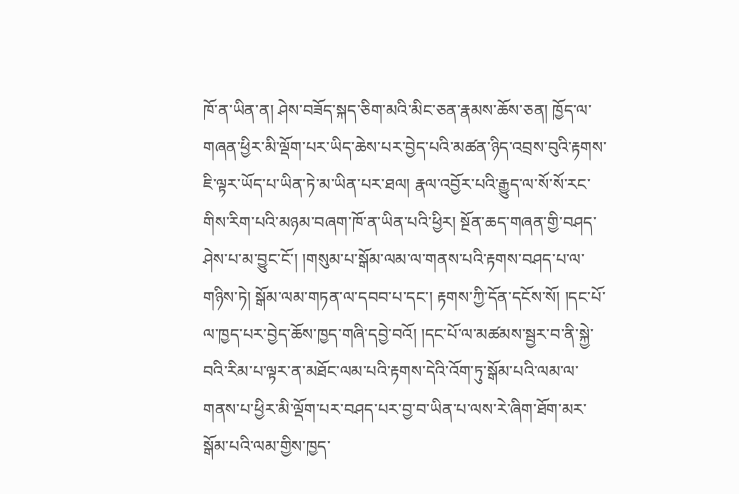ཁོ་ན་ཡིན་ན། ཤེས་བཟོད་སྐད་ཅིག་མའི་མིང་ཅན་རྣམས་ཆོས་ཅན། ཁྱོད་ལ་གཞན་ཕྱིར་མི་ལྡོག་པར་ཡིད་ཆེས་པར་བྱེད་པའི་མཚན་ཉིད་འབྲས་བུའི་རྟགས་ཇི་ལྟར་ཡོད་པ་ཡིན་ཏེ་མ་ཡིན་པར་ཐལ། རྣལ་འབྱོར་པའི་རྒྱུད་ལ་སོ་སོ་རང་གིས་རིག་པའི་མཉམ་བཞག་ཁོ་ན་ཡིན་པའི་ཕྱིར། སྔོན་ཆད་གཞན་གྱི་བཤད་ཤེས་པ་མ་བྱུང་ངོ་། །གསུམ་པ་སྒོམ་ལམ་ལ་གནས་པའི་རྟགས་བཤད་པ་ལ་གཉིས་ཏེ། སྒོམ་ལམ་གཏན་ལ་དབབ་པ་དང་། རྟགས་ཀྱི་དོན་དངོས་སོ། །དང་པོ་ལ་ཁྱད་པར་བྱེད་ཆོས་ཁྱད་གཞི་དབྱེ་བའོ། །དང་པོ་ལ་མཚམས་སྦྱར་བ་ནི་སྐྱེ་བའི་རིམ་པ་ལྟར་ན་མཐོང་ལམ་པའི་རྟགས་དེའི་འོག་ཏུ་སྒོམ་པའི་ལམ་ལ་གནས་པ་ཕྱིར་མི་ལྡོག་པར་བཤད་པར་བྱ་བ་ཡིན་པ་ལས་རེ་ཞིག་ཐོག་མར་སྒོམ་པའི་ལམ་གྱིས་ཁྱད་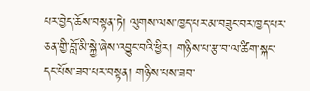པར་བྱེད་ཆོས་བསྟན་ཏེ། ལུགས་ལས་ཁྱད་པར་མ་བཟུང་བར་ཁྱད་པར་ཅན་གྱི་བློ་མི་སྐྱེ་ཞེས་འབྱུང་བའི་ཕྱིར། གཉིས་པ་རྩ་བ་ལ་ཚིག་སྐང་དང་པོས་ཟབ་པར་བསྟན། གཉིས་པས་ཟབ་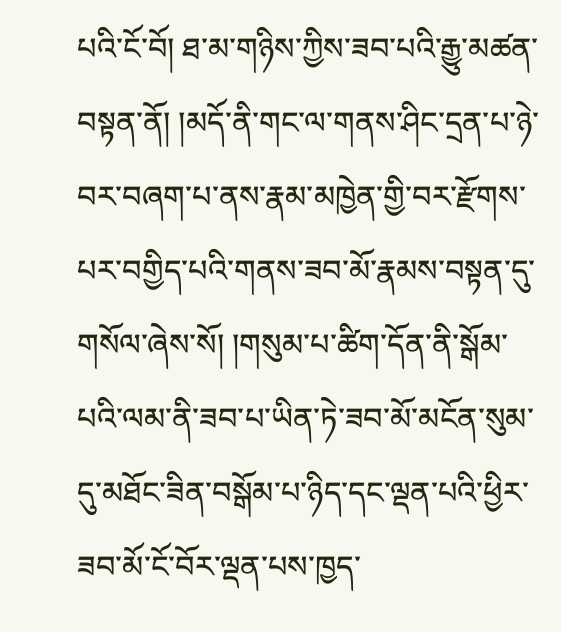པའི་ངོ་བོ། ཐ་མ་གཉིས་ཀྱིས་ཟབ་པའི་རྒྱུ་མཚན་བསྟན་ནོ། །མདོ་ནི་གང་ལ་གནས་ཤིང་དྲན་པ་ཉེ་བར་བཞག་པ་ནས་རྣམ་མཁྱེན་གྱི་བར་རྫོགས་པར་བགྱིད་པའི་གནས་ཟབ་མོ་རྣམས་བསྟན་དུ་གསོལ་ཞེས་སོ། །གསུམ་པ་ཚིག་དོན་ནི་སྒོམ་པའི་ལམ་ནི་ཟབ་པ་ཡིན་ཏེ་ཟབ་མོ་མངོན་སུམ་དུ་མཐོང་ཟིན་བསྒོམ་པ་ཉིད་དང་ལྡན་པའི་ཕྱིར་ཟབ་མོ་ངོ་བོར་ལྡན་པས་ཁྱད་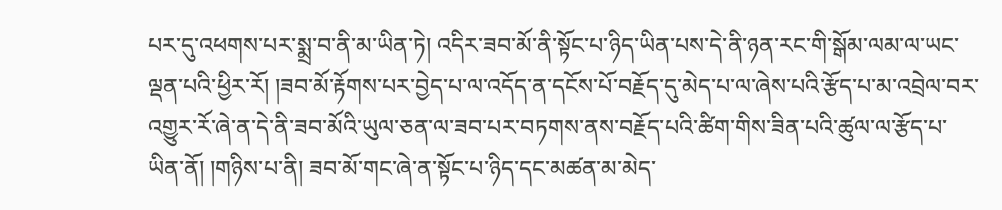པར་དུ་འཕགས་པར་སྨྲ་བ་ནི་མ་ཡིན་ཏེ། འདིར་ཟབ་མོ་ནི་སྟོང་པ་ཉིད་ཡིན་པས་དེ་ནི་ཉན་རང་གི་སྒོམ་ལམ་ལ་ཡང་ལྡན་པའི་ཕྱིར་རོ། །ཟབ་མོ་རྟོགས་པར་བྱེད་པ་ལ་འདོད་ན་དངོས་པོ་བརྗོད་དུ་མེད་པ་ལ་ཞེས་པའི་རྩོད་པ་མ་འབྲེལ་བར་འགྱུར་རོ་ཞེ་ན་དེ་ནི་ཟབ་མོའི་ཡུལ་ཅན་ལ་ཟབ་པར་བཏགས་ནས་བརྗོད་པའི་ཚིག་གིས་ཟིན་པའི་ཚུལ་ལ་རྩོད་པ་ཡིན་ནོ། །གཉིས་པ་ནི། ཟབ་མོ་གང་ཞེ་ན་སྟོང་པ་ཉིད་དང་མཚན་མ་མེད་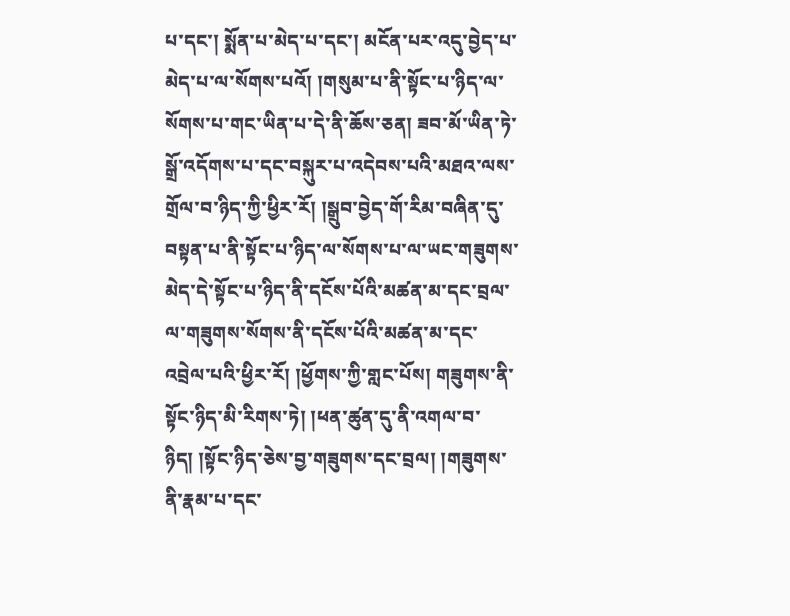པ་དང་། སྨོན་པ་མེད་པ་དང་། མངོན་པར་འདུ་བྱེད་པ་མེད་པ་ལ་སོགས་པའོ། །གསུམ་པ་ནི་སྟོང་པ་ཉིད་ལ་སོགས་པ་གང་ཡིན་པ་དེ་ནི་ཆོས་ཅན། ཟབ་མོ་ཡིན་ཏེ་སྒྲོ་འདོགས་པ་དང་བསྐུར་པ་འདེབས་པའི་མཐའ་ལས་གྲོལ་བ་ཉིད་ཀྱི་ཕྱིར་རོ། །སྒྲུབ་བྱེད་གོ་རིམ་བཞིན་དུ་བསྟན་པ་ནི་སྟོང་པ་ཉིད་ལ་སོགས་པ་ལ་ཡང་གཟུགས་མེད་དེ་སྟོང་པ་ཉིད་ནི་དངོས་པོའི་མཚན་མ་དང་བྲལ་ལ་གཟུགས་སོགས་ནི་དངོས་པོའི་མཚན་མ་དང་འབྲེལ་པའི་ཕྱིར་རོ། །ཕྱོགས་ཀྱི་གླང་པོས། གཟུགས་ནི་སྟོང་ཉིད་མི་རིགས་ཏེ། །ཕན་ཚུན་དུ་ནི་འགལ་བ་ཉིད། །སྟོང་ཉིད་ཅེས་བྱ་གཟུགས་དང་བྲལ། །གཟུགས་ནི་རྣམ་པ་དང་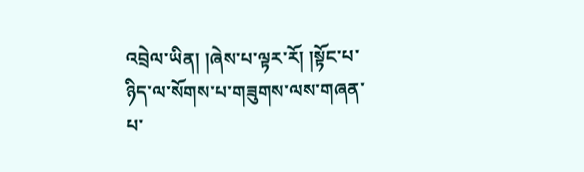འབྲེལ་ཡིན། །ཞེས་པ་ལྟར་རོ། །སྟོང་པ་ཉིད་ལ་སོགས་པ་གཟུགས་ལས་གཞན་པ་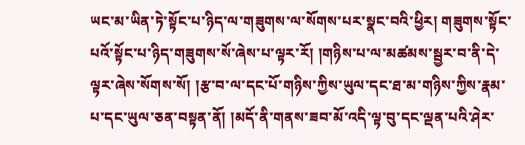ཡང་མ་ཡིན་ཏེ་སྟོང་པ་ཉིད་ལ་གཟུགས་ལ་སོགས་པར་སྣང་བའི་ཕྱིར། གཟུགས་སྟོང་པའོ་སྟོང་པ་ཉིད་གཟུགས་སོ་ཞེས་པ་ལྟར་རོ། །གཉིས་པ་ལ་མཚམས་སྦྱར་བ་ནི་དེ་ལྟར་ཞེས་སོགས་སོ། །རྩ་བ་ལ་དང་པོ་གཉིས་ཀྱིས་ཡུལ་དང་ཐ་མ་གཉིས་ཀྱིས་རྣམ་པ་དང་ཡུལ་ཅན་བསྟན་ནོ། །མདོ་ནི་གནས་ཟབ་མོ་འདི་ལྟ་བུ་དང་ལྡན་པའི་ཤེར་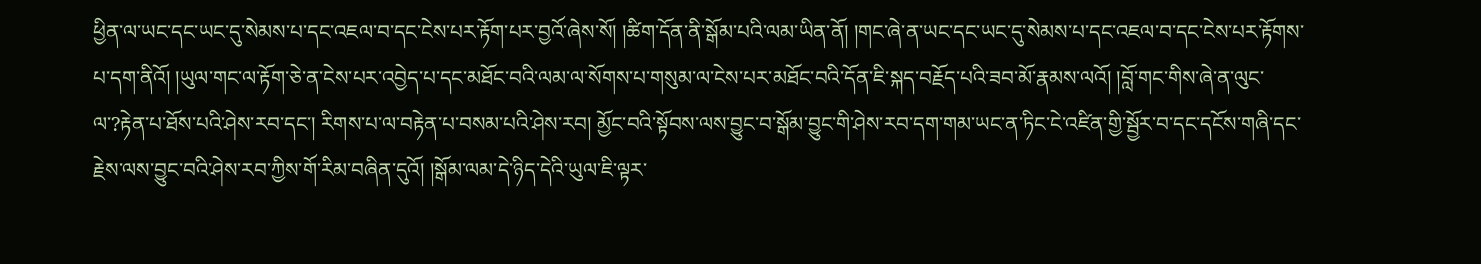ཕྱིན་ལ་ཡང་དང་ཡང་དུ་སེམས་པ་དང་འཇལ་བ་དང་ངེས་པར་རྟོག་པར་བྱའོ་ཞེས་སོ། །ཚིག་དོན་ནི་སྒོམ་པའི་ལམ་ཡིན་ནོ། །གང་ཞེ་ན་ཡང་དང་ཡང་དུ་སེམས་པ་དང་འཇལ་བ་དང་ངེས་པར་རྟོགས་པ་དག་ནིའོ། །ཡུལ་གང་ལ་རྟོག་ཅེ་ན་ངེས་པར་འབྱེད་པ་དང་མཐོང་བའི་ལམ་ལ་སོགས་པ་གསུམ་ལ་ངེས་པར་མཐོང་བའི་དོན་ཇི་སྐད་བརྗོད་པའི་ཟབ་མོ་རྣམས་ལའོ། །བློ་གང་གིས་ཞེ་ན་ལུང་ལ་?རྟེན་པ་ཐོས་པའི་ཤེས་རབ་དང་། རིགས་པ་ལ་བརྟེན་པ་བསམ་པའི་ཤེས་རབ། མྱོང་བའི་སྟོབས་ལས་བྱུང་བ་སྒོམ་བྱུང་གི་ཤེས་རབ་དག་གམ་ཡང་ན་ཏིང་ངེ་འཛིན་གྱི་སྦྱོར་བ་དང་དངོས་གཞི་དང་རྗེས་ལས་བྱུང་བའི་ཤེས་རབ་ཀྱིས་གོ་རིམ་བཞིན་དུའོ། །སྒོམ་ལམ་དེ་ཉིད་དེའི་ཡུལ་ཇི་ལྟར་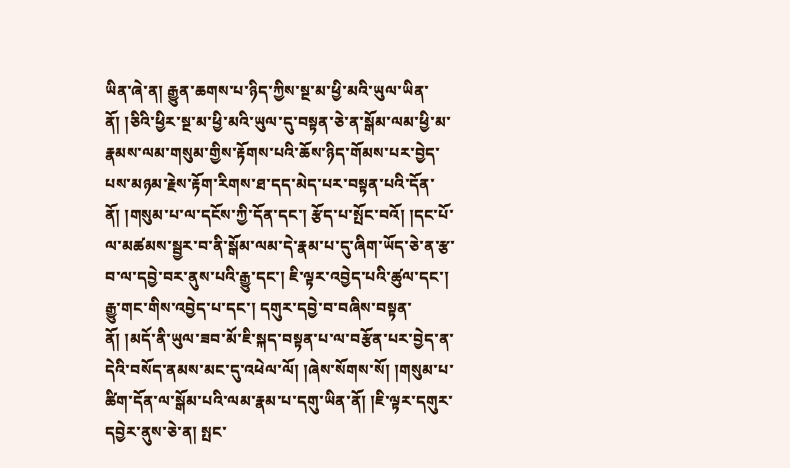ཡིན་ཞེ་ན། རྒྱུན་ཆགས་པ་ཉིད་ཀྱིས་སྔ་མ་ཕྱི་མའི་ཡུལ་ཡིན་ནོ། །ཅིའི་ཕྱིར་སྔ་མ་ཕྱི་མའི་ཡུལ་དུ་བསྟན་ཅེ་ན་སྒོམ་ལམ་ཕྱི་མ་རྣམས་ལམ་གསུམ་གྱིས་རྟོགས་པའི་ཆོས་ཉིད་གོམས་པར་བྱེད་པས་མཉམ་རྗེས་རྟོག་རིགས་ཐ་དད་མེད་པར་བསྟན་པའི་དོན་ནོ། །གསུམ་པ་ལ་དངོས་ཀྱི་དོན་དང་། རྩོད་པ་སྤོང་བའོ། །དང་པོ་ལ་མཚམས་སྦྱར་བ་ནི་སྒོམ་ལམ་དེ་རྣམ་པ་དུ་ཞིག་ཡོད་ཅེ་ན་རྩ་བ་ལ་དབྱེ་བར་ནུས་པའི་རྒྱུ་དང་། ཇི་ལྟར་འབྱེད་པའི་ཚུལ་དང་། རྒྱུ་གང་གིས་འབྱེད་པ་དང་། དགུར་དབྱེ་བ་བཞིས་བསྟན་ནོ། །མདོ་ནི་ཡུལ་ཟབ་མོ་ཇི་སྐད་བསྟན་པ་ལ་བརྩོན་པར་བྱེད་ན་དེའི་བསོད་ནམས་མང་དུ་འཕེལ་ལོ། །ཞེས་སོགས་སོ། །གསུམ་པ་ཚིག་དོན་ལ་སྒོམ་པའི་ལམ་རྣམ་པ་དགུ་ཡིན་ནོ། །ཇི་ལྟར་དགུར་དབྱེར་ནུས་ཅེ་ན། སྤང་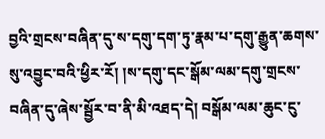བྱའི་གྲངས་བཞིན་དུ་ས་དགུ་དག་ཏུ་རྣམ་པ་དགུ་རྒྱུན་ཆགས་སུ་འབྱུང་བའི་ཕྱིར་རོ། །ས་དགུ་དང་སྒོམ་ལམ་དགུ་གྲངས་བཞིན་དུ་ཞེས་སྦྱོར་བ་ནི་མི་འཐད་དེ། བསྒོམ་ལམ་ཆུང་ངུ་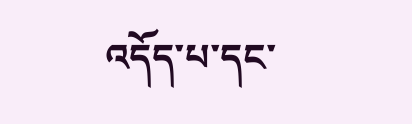འདོད་པ་དང་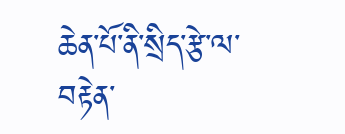ཆེན་པོ་ནི་སྲིད་རྩེ་ལ་བརྟེན་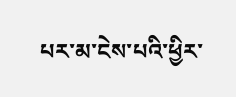པར་མ་ངེས་པའི་ཕྱིར་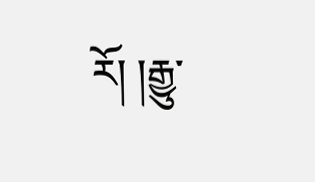རོ། །རྒྱུ་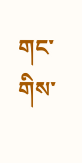གང་གིས་